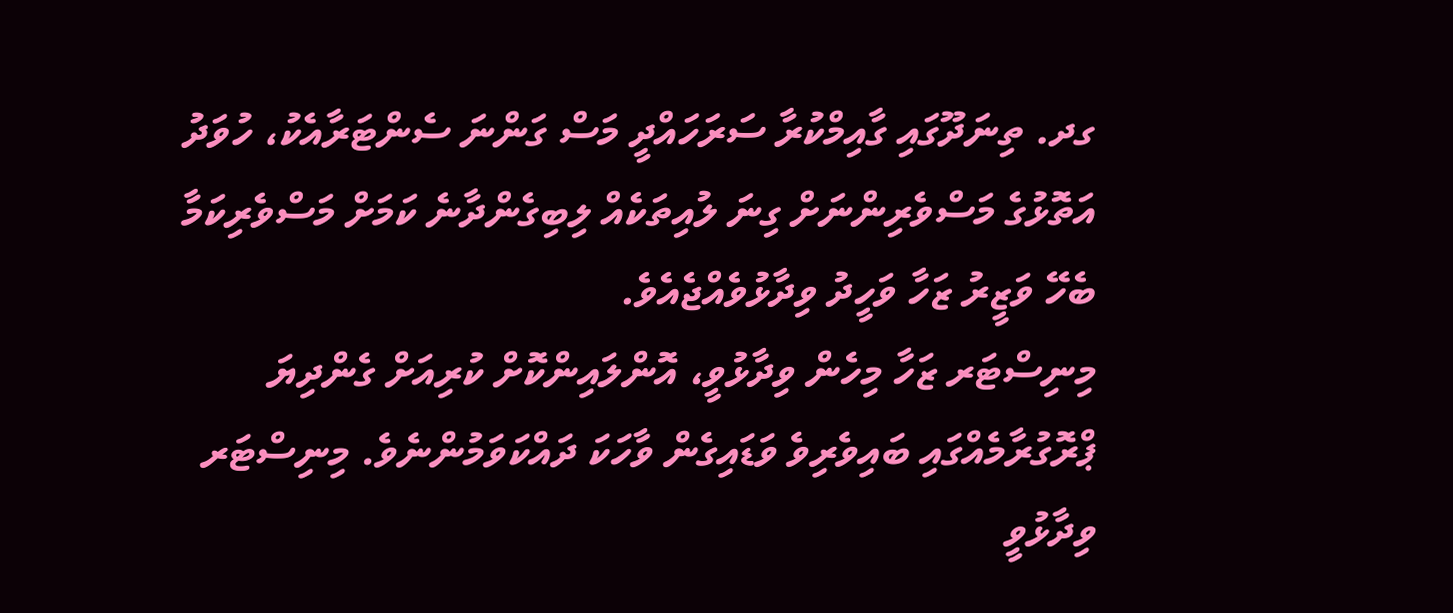ގދ. ތިނަދޫގައި ގާއިމްކުރާ ސަރަހައްދީ މަސް ގަންނަ ސެންޓަރާއެކު، ހުވަދު އަތޮޅުގެ މަސްވެރިންނަށް ގިނަ ލުއިތަކެއް ލިބިގެންދާނެ ކަމަށް މަސްވެރިކަމާ ބެހޭ ވަޒީރު ޒަހާ ވަހީދު ވިދާޅުވެއްޖެއެވެ.
މިނިސްޓަރ ޒަހާ މިހެން ވިދާޅުވީ، އޮންލައިންކޮށް ކުރިއަށް ގެންދިޔަ ޕްރޮގުރާމެއްގައި ބައިވެރިވެ ވަޑައިގެން ވާހަކަ ދައްކަވަމުންނެވެ. މިނިސްޓަރ ވިދާޅުވީ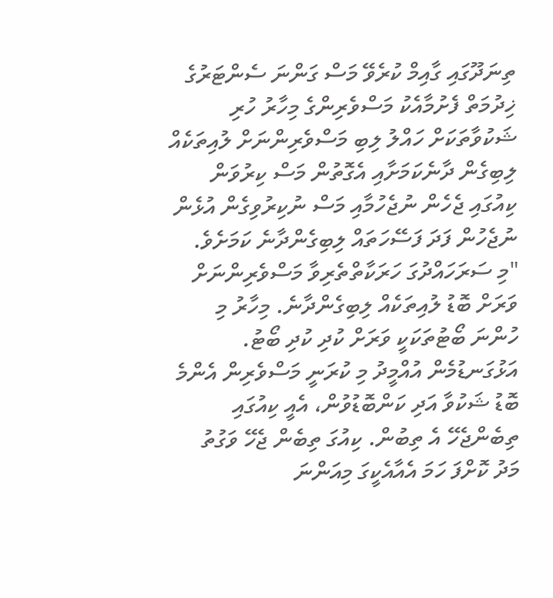ތިނަދޫގައި ގާއިމް ކުރެވޭ މަސް ގަންނަ ސެންޓަރުގެ ޚިދުމަތް ފެށުމާއެކު މަސްވެރިންގެ މިހާރު ހުރި ޝަކުވާތަކަށް ހައްލު ލިބި މަސްވެރިންނަށް ލުއިތަކެއް ލިބިގެން ދާނެކަމަށާއި އެގޮތުން މަސް ކިރުވަން ކިއުގައި ޖެހެން ނުޖެހުމާއި މަސް ނުކިރުވިގެން އުޅެން ނުޖެހުން ފަދަ ފަސޭހަތައް ލިބިގެންދާނެ ކަމަށެވެ.
"މި ސަރަހައްދުގަ ހަރަކާތްތެރިވާ މަސްވެރިންނަށް ވަރަށް ބޮޑު ލުއިތަކެއް ލިބިގެންދާނެ. މިހާރު މި ހުންނަ ބޯޓުތަކަކީ ވަރަށް ކުދި ކުދި ބޯޓު. އަޅުގަނޑުމެން އުއްމީދު މި ކުރަނީ މަސްވެރިން އެންމެ ބޮޑު ޝަކުވާ އަދި ކަންބޮޑުވުން، އެއީ ކިއުގައި ތިބެންޖެހޭ އެ ތިބުން. ކިއުގަ ތިބެން ޖެހޭ ވަގުތު މަދު ކޮށްފަ ހަމަ އެއާއެކީގަ މިއަންނަ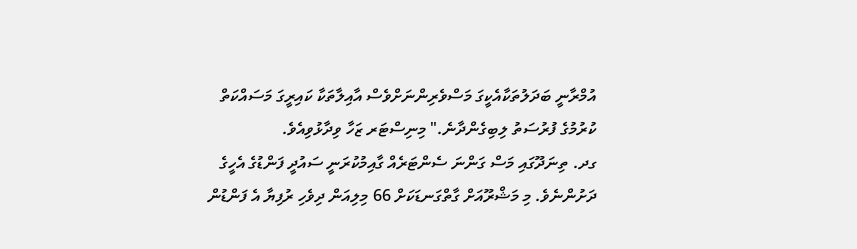އުމްރާނީ ބަދަލުތަކާއެކީގަ މަސްވެރިންނަށްވެސް އާއިލާތަކާ ކައިރީގަ މަސައްކަތް ކުރުމުގެ ފުރުސަތު ލިބިގެންދާނެ." މިނިސްޓަރ ޒަހާ ވިދާޅުވިއެވެ.
ގދ. ތިނަދޫގައި މަސް ގަންނަ ސެންޓަރެއް ގާއިމުކުރަނީ ސައުދީ ފަންޑުގެ އެހީގެ ދަށުންނެވެ. މި މަޝްރޫއަށް ގާތްގަނޑަކަށް 66 މިލިއަން ދިވެހި ރުފިޔާ އެ ފަންޑުން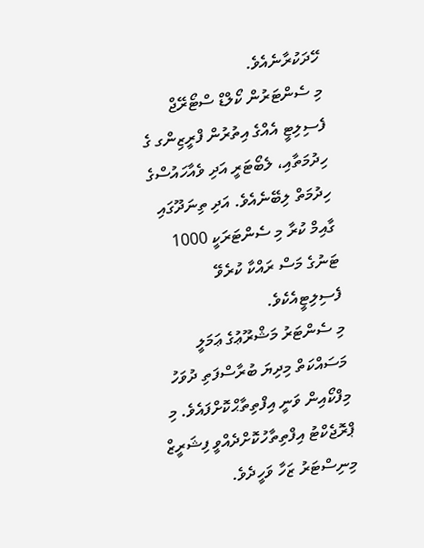ހޭދަކުރާނެއެވެ.
މި ސެންޓަރުން ކޯލްޑް ސްޓޯރޭޖް ފެސިލިޓީ އެއްގެ އިތުރުން ފްރީޒިންގ ގެ ހިދުމަތާއި، ލެބޯޓަރީ އަދި ވެއާހައުސްގެ ހިދުމަތް ލިބޭނެއެވެ. އަދި ތިނަދޫގައި ގާއިމް ކުރާ މި ސެންޓަރަކީ 1000 ޓަނުގެ މަސް ރައްކާ ކުރެވޭ ފެސިލިޓީއެކެވެ.
މި ސެންޓަރު މަޝްރޫޢުގެ ޢަމަލީ މަސައްކަތް މިދިޔަ ބުރާސްފަތި ދުވަހު މިފްކޯއިން ވަނީ އިފްތިތާޙްކޮށްފައެވެ. މި ޕްރޮޖެކްޓު އިފްތިތާހުކޮށްދެއްވީ ފިޝަރީޒް މިނިސްޓަރު ޒަހާ ވަހީދެވެ.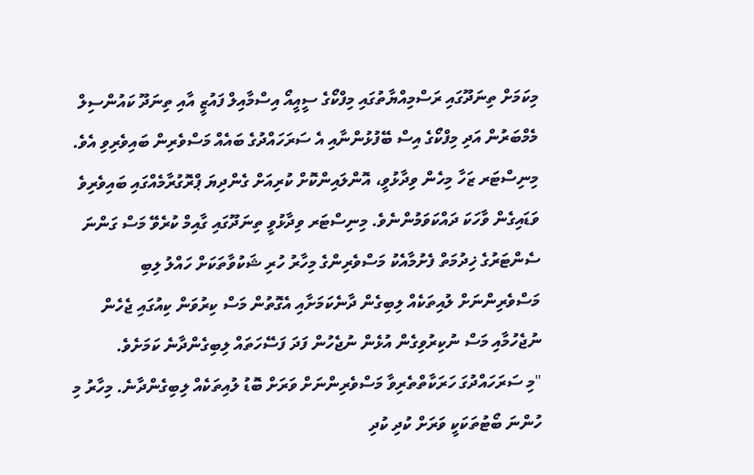މިކަމަށް ތިނަދޫގައި ރަސްމިއްޔާތުގައި މިފްކޯގެ ސީއީއޯ އިސްމާއިލް ފައުޒީ އާއި ތިނަދޫ ކައުންސިލް މެމްބަރުން އަދި މިފްކޯގެ އިސް ބޭފުޅުންނާއި އެ ސަރަހައްދުގެ ބައެއް މަސްވެރިން ބައިވެރިވި އެވެ.
މިނިސްޓަރ ޒަހާ މިހެން ވިދާޅުވީ، އޮންލައިންކޮށް ކުރިއަށް ގެންދިޔަ ޕްރޮގުރާމެއްގައި ބައިވެރިވެ ވަޑައިގެން ވާހަކަ ދައްކަވަމުންނެވެ. މިނިސްޓަރ ވިދާޅުވީ ތިނަދޫގައި ގާއިމް ކުރެވޭ މަސް ގަންނަ ސެންޓަރުގެ ޚިދުމަތް ފެށުމާއެކު މަސްވެރިންގެ މިހާރު ހުރި ޝަކުވާތަކަށް ހައްލު ލިބި މަސްވެރިންނަށް ލުއިތަކެއް ލިބިގެން ދާނެކަމަށާއި އެގޮތުން މަސް ކިރުވަން ކިއުގައި ޖެހެން ނުޖެހުމާއި މަސް ނުކިރުވިގެން އުޅެން ނުޖެހުން ފަދަ ފަސޭހަތައް ލިބިގެންދާނެ ކަމަށެވެ.
"މި ސަރަހައްދުގަ ހަރަކާތްތެރިވާ މަސްވެރިންނަށް ވަރަށް ބޮޑު ލުއިތަކެއް ލިބިގެންދާނެ. މިހާރު މި ހުންނަ ބޯޓުތަކަކީ ވަރަށް ކުދި ކުދި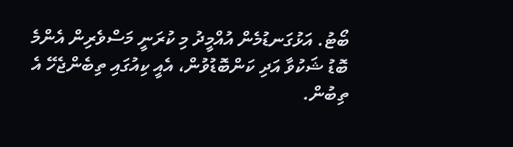ބޯޓު. އަޅުގަނޑުމެން އުއްމީދު މި ކުރަނީ މަސްވެރިން އެންމެ ބޮޑު ޝަކުވާ އަދި ކަންބޮޑުވުން، އެއީ ކިއުގައި ތިބެންޖެހޭ އެ ތިބުން.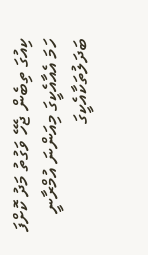ކިއުގަ ތިބެން ޖެހޭ ވަގުތު މަދު ކޮށްފަ ހަމަ އެއާއެކީގަ މިއަންނަ އުމްރާނީ ބަދަލުތަކާއެކީގަ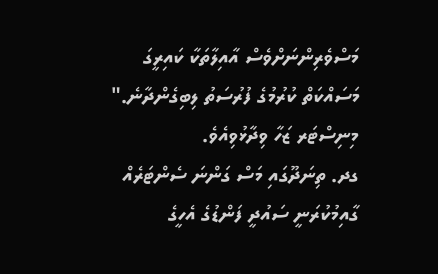މަސްވެރިންނަށްވެސް އާއިލާތަކާ ކައިރީގަ މަސައްކަތް ކުރުމުގެ ފުރުސަތު ލިބިގެންދާނެ." މިނިސްޓަރ ޒަހާ ވިދާޅުވިއެވެ.
ގދ. ތިނަދޫގައި މަސް ގަންނަ ސެންޓަރެއް ގާއިމުކުރަނީ ސައުދީ ފަންޑުގެ އެހީގެ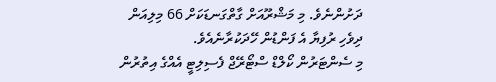ދަށުންނެވެ. މި މަޝްރޫއަށް ގާތްގަނޑަކަށް 66 މިލިއަން ދިވެހި ރުފިޔާ އެ ފަންޑުން ހޭދަކުރާނެއެވެ.
މި ސެންޓަރުން ކޯލްޑް ސްޓޯރޭޖް ފެސިލިޓީ އެއްގެ އިތުރުން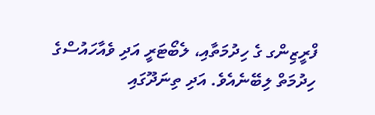ފްރީޒިންގ ގެ ހިދުމަތާއި، ލެބޯޓަރީ އަދި ވެއާހައުސްގެ ހިދުމަތް ލިބޭނެއެވެ. އަދި ތިނަދޫގައި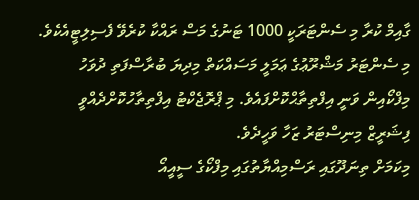ގާއިމް ކުރާ މި ސެންޓަރަކީ 1000 ޓަނުގެ މަސް ރައްކާ ކުރެވޭ ފެސިލިޓީއެކެވެ.
މި ސެންޓަރު މަޝްރޫޢުގެ ޢަމަލީ މަސައްކަތް މިދިޔަ ބުރާސްފަތި ދުވަހު މިފްކޯއިން ވަނީ އިފްތިތާޙްކޮށްފައެވެ. މި ޕްރޮޖެކްޓު އިފްތިތާހުކޮށްދެއްވީ ފިޝަރީޒް މިނިސްޓަރު ޒަހާ ވަހީދެވެ.
މިކަމަށް ތިނަދޫގައި ރަސްމިއްޔާތުގައި މިފްކޯގެ ސީއީއޯ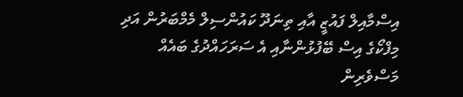އިސްމާއިލް ފައުޒީ އާއި ތިނަދޫ ކައުންސިލް މެމްބަރުން އަދި މިފްކޯގެ އިސް ބޭފުޅުންނާއި އެ ސަރަހައްދުގެ ބައެއް މަސްވެރިން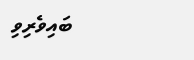ބައިވެރިވި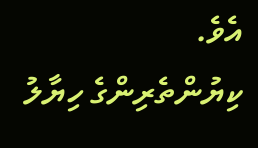އެވެ.
ކިޔުންތެރިންގެ ހިޔާލު